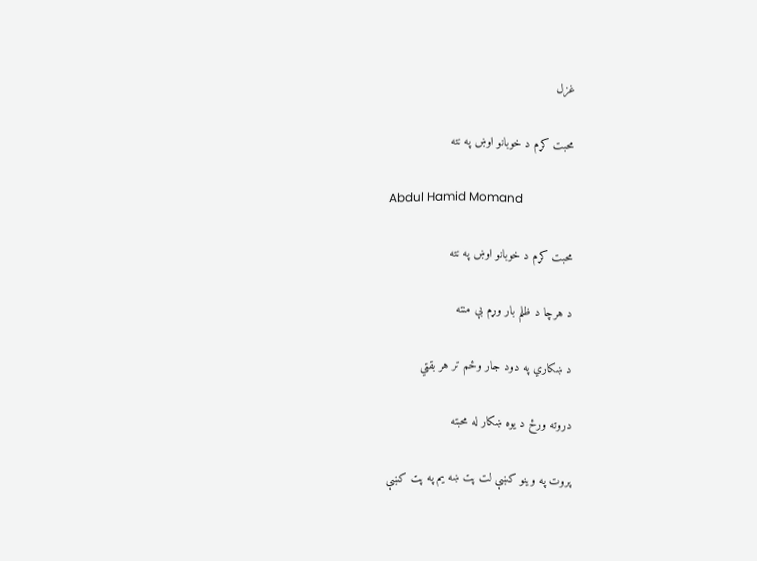غزل

محبت کړم د خوبانو اوښ په نته

Abdul Hamid Momand

محبت کړم د خوبانو اوښ په نته

د هرچا د ظلم بار وړم بې منته

د ښکاري په دود جار وځم تر هر بقټي

دروته ورځ د يوه ښکار له محبته

پروت په وينو کښې لت پت ښه يم په پت کښې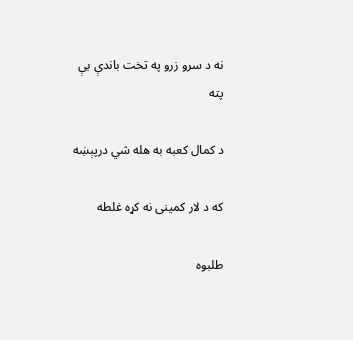نه د سرو زرو په تخت باندې بې پته

د کمال کعبه به هله شي درپېښه

که د لار کمينی نه کړه غلطه

طلبوه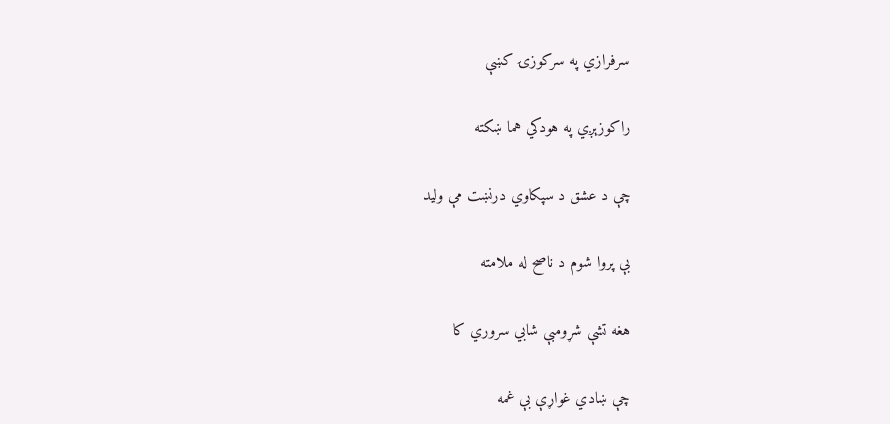سرفرازي په سرکوزۍ کښې

راکوزېږي په هودکي هما ښکته

چې د عشق د سپکاوي درنښت مې وليد

بې پروا شوم د ناصح له ملامته

هغه تشې شړومبې شابي سروري کا

چې ښادي غواړې بې غمه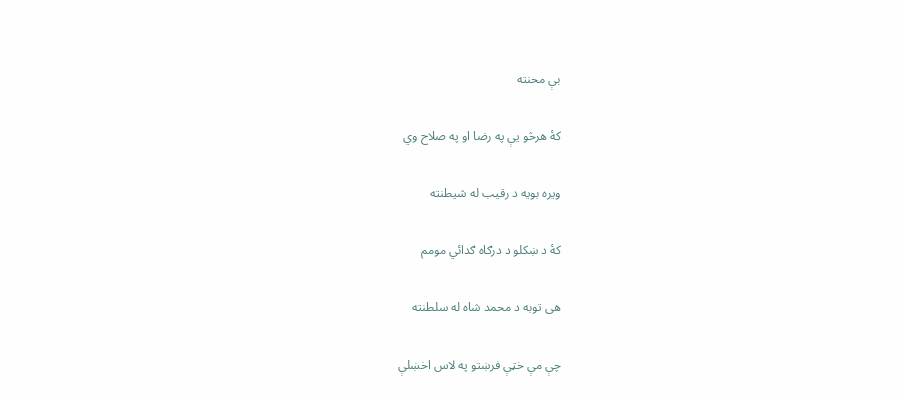بې محنته

کۀ هرڅو يې په رضا او په صلاح وي

ويره بويه د رقيب له شيطنته

کۀ د ښکلو د درګاه ګدائي مومم

هی توبه د محمد شاه له سلطنته

چې مې خټې فرښتو په لاس اخښلې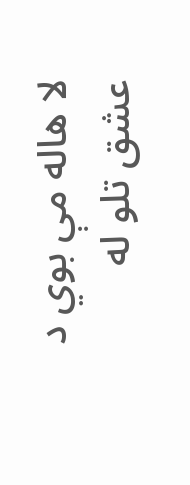لا هاله مې بوي د عشق تلو له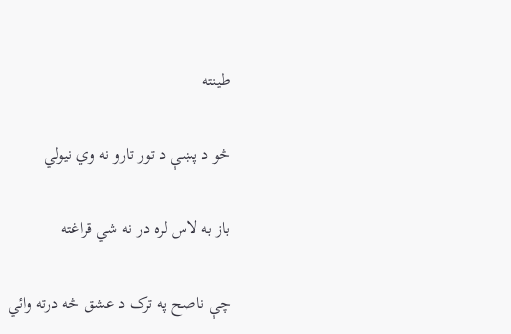طينته

څو د پښې د تور تارو نه وي نيولي

باز به لاس لره در نه شي قراغته

چې ناصح په ترک د عشق څه درته وائي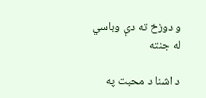و دوزخ ته دې وباسي له جنته

د اشنا د محبت په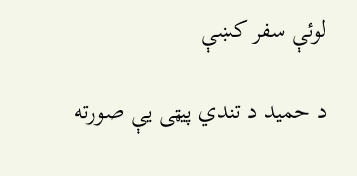لوئې سفر کښې

د حميد د تندي پيټی يې صورته